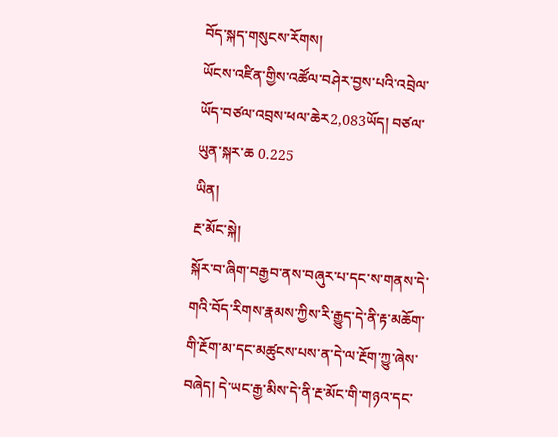བོད་སྐད་གསུངས་རོགས།
ཡོངས་འཛིན་གྱིས་འཚོལ་བཤེར་བྱས་པའི་འབྲེལ་ཡོད་བཙལ་འབྲས་ཕལ་ཆེར2,083ཡོད། བཙལ་ཡུན་སྐར་ཆ 0.225
ཡིན།
རྔ་མོང་སྐེ།
སྐོར་བ་ཞིག་བརྒྱབ་ནས་བཞུར་པ་དང་ས་གནས་དེ་གའི་བོད་རིགས་རྣམས་ཀྱིས་རི་རྒྱུད་དེ་ནི་རྟ་མཆོག་གི་རྔོག་མ་དང་མཚུངས་པས་ན་དེ་ལ་རྔོག་ཀྱུ་ཞེས་བཞེད། དེ་ཡང་རྒྱ་མིས་དེ་ནི་རྔ་མོང་གི་གཉའ་དང་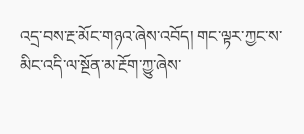འདྲ་བས་རྔ་མོང་གཉའ་ཞེས་འབོད། གང་ལྟར་ཀྱང་ས་མིང་འདི་ལ་སྔོན་མ་རྔོག་ཀྱུ་ཞེས་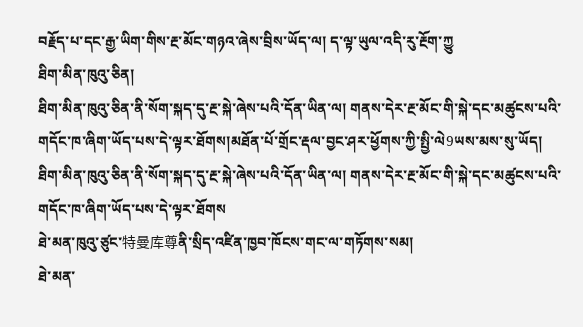བརྗོད་པ་དང་རྒྱ་ཡིག་གིས་རྔ་མོང་གཉའ་ཞེས་བྲིས་ཡོད་ལ། ད་ལྟ་ཡུལ་འདི་རུ་རྔོག་ཀྱུ
ཐིག་མིན་ཁུའུ་ཅིན།
ཐིག་མིན་ཁུའུ་ཅིན་ནི་སོག་སྐད་དུ་རྔ་སྐེ་ཞེས་པའི་དོན་ཡིན་ལ། གནས་དེར་རྔ་མོང་གི་སྐེ་དང་མཚུངས་པའི་གདོང་ཁ་ཞིག་ཡོད་པས་དེ་ལྟར་ཐོགས།མཐོན་པོ་གྲོང་རྡལ་བྱང་ཤར་ཕྱོགས་ཀྱི་སྤྱི་ལེ9ཡས་མས་སུ་ཡོད། ཐིག་མིན་ཁུའུ་ཅིན་ནི་སོག་སྐད་དུ་རྔ་སྐེ་ཞེས་པའི་དོན་ཡིན་ལ། གནས་དེར་རྔ་མོང་གི་སྐེ་དང་མཚུངས་པའི་གདོང་ཁ་ཞིག་ཡོད་པས་དེ་ལྟར་ཐོགས
ཐེ་མན་ཁུའུ་ཙུང་特曼库尊ནི་སྲིད་འཛིན་ཁྱབ་ཁོངས་གང་ལ་གཏོགས་སམ།
ཐེ་མན་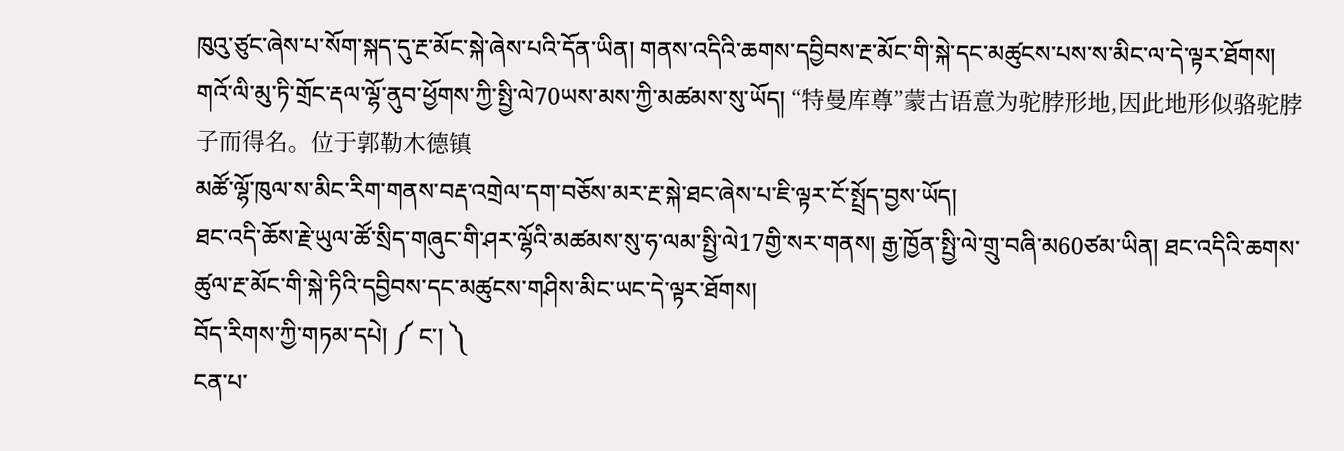ཁུའུ་ཙུང་ཞེས་པ་སོག་སྐད་དུ་རྔ་མོང་སྐེ་ཞེས་པའི་དོན་ཡིན། གནས་འདིའི་ཆགས་དབྱིབས་རྔ་མོང་གི་སྐེ་དང་མཚུངས་པས་ས་མིང་ལ་དེ་ལྟར་ཐོགས། གའོ་ལི་མུ་ཏི་གྲོང་རྡལ་ལྷོ་ནུབ་ཕྱོགས་ཀྱི་སྤྱི་ལེ70ཡས་མས་ཀྱི་མཚམས་སུ་ཡོད། “特曼库尊”蒙古语意为驼脖形地,因此地形似骆驼脖子而得名。位于郭勒木德镇
མཚོ་ལྷོ་ཁུལ་ས་མིང་རིག་གནས་བརྡ་འགྲེལ་དག་བཅོས་མར་རྔ་སྐེ་ཐང་ཞེས་པ་ཇི་ལྟར་ངོ་སྤྲོད་བྱས་ཡོད།
ཐང་འདི་ཆོས་རྗེ་ཡུལ་ཚོ་སྲིད་གཞུང་གི་ཤར་ལྷོའི་མཚམས་སུ་ཧ་ལམ་སྤྱི་ལེ17གྱི་སར་གནས། རྒྱ་ཁྱོན་སྤྱི་ལེ་གྲུ་བཞི་མ60ཙམ་ཡིན། ཐང་འདིའི་ཆགས་ཚུལ་རྔ་མོང་གི་སྐེ་ཏིའི་དབྱིབས་དང་མཚུངས་གཤིས་མིང་ཡང་དེ་ལྟར་ཐོགས།
བོད་རིགས་ཀྱི་གཏམ་དཔེ། ༼ ང་། ༽
ངན་པ་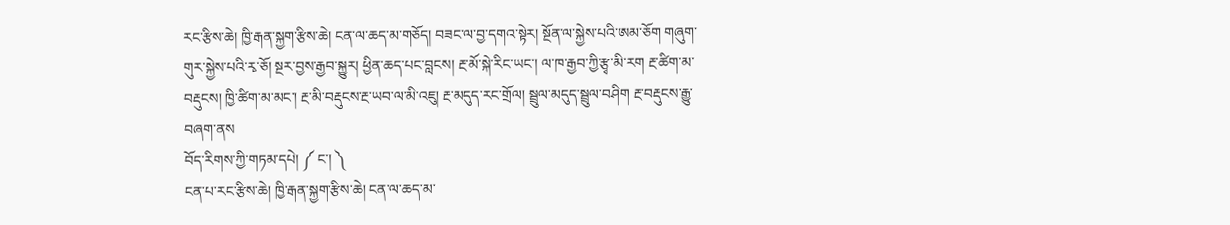རང་རྩིས་ཆེ། ཁྱི་རྒན་སྐྱག་རྩིས་ཆེ། ངན་ལ་ཆད་མ་གཅོད། བཟང་ལ་བྱ་དགའ་སྟེར། སྔོན་ལ་སྐྱེས་པའི་ཨམ་ཅོག གཞུག་གུར་སྐྱེས་པའི་རྭ་ཅོ། སྔར་བྱས་རྒྱབ་སྐྱུར། ཕྱིན་ཆད་པང་བླངས། རྔ་མོ་སྐེ་རིང་ཡང་། ལ་ཁ་རྒྱབ་ཀྱི་རྩྭ་མི་རག རྔ་ཚིག་མ་བརྡུངས། ཁྱི་ཚིག་མ་མང་། རྔ་མི་བརྡུངས་རྔ་ཡབ་ལ་མི་འཇུ། རྔ་མདུད་རང་གྲོལ། སྦྲུལ་མདུད་སྦྲུལ་བཤིག རྔ་བརྡུངས་རྒྱུ་བཞག་ནས
བོད་རིགས་ཀྱི་གཏམ་དཔེ། ༼ ང་། ༽
ངན་པ་རང་རྩིས་ཆེ། ཁྱི་རྒན་སྐྱག་རྩིས་ཆེ། ངན་ལ་ཆད་མ་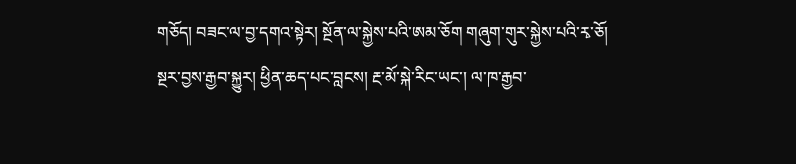གཅོད། བཟང་ལ་བྱ་དགའ་སྟེར། སྔོན་ལ་སྐྱེས་པའི་ཨམ་ཅོག གཞུག་གུར་སྐྱེས་པའི་རྭ་ཅོ། སྔར་བྱས་རྒྱབ་སྐྱུར། ཕྱིན་ཆད་པང་བླངས། རྔ་མོ་སྐེ་རིང་ཡང་། ལ་ཁ་རྒྱབ་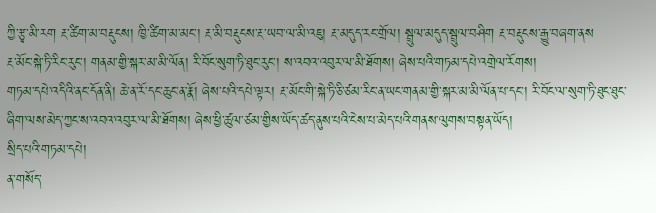ཀྱི་རྩྭ་མི་རག རྔ་ཚིག་མ་བརྡུངས། ཁྱི་ཚིག་མ་མང་། རྔ་མི་བརྡུངས་རྔ་ཡབ་ལ་མི་འཇུ། རྔ་མདུད་རང་གྲོལ། སྦྲུལ་མདུད་སྦྲུལ་བཤིག རྔ་བརྡུངས་རྒྱུ་བཞག་ནས
རྔ་མོང་སྐེ་ཏི་རིང་རུང་། གནམ་གྱི་སྐར་མ་མི་ལོན། རི་བོང་སུག་ཏི་ཐུང་རུང་། ས་འབའ་འབུར་ལ་མི་ཐོགས། ཞེས་པའི་གཏམ་དཔེ་འགྲེལ་རོགས།
གཏམ་དཔེ་འདིའི་ནང་དོན་ནི། ཆེ་ན་རོ་དང་ཆུང་ན་རྣོ། ཞེས་པའི་དཔེ་ལྟར། རྔ་མོང་གི་སྐེ་ཏི་ཅི་ཙམ་རིང་ན་ཡང་གནམ་གྱི་སྐར་མ་མི་ལོན་པ་དང་། རི་བོང་ལ་སུག་ཏི་ཐུང་ཐུང་ཞིག་ལས་མེད་ཀྱང་ས་འབའ་འབུར་ལ་མི་ཐོགས། ཞེས་ཕྱི་ཚུལ་ཙམ་གྱིས་ཡོད་ཚད་ནུས་པའི་ངེས་པ་མེད་པའི་གནས་ལུགས་བསྟན་ཡོད།
སྲིད་པའི་གཏམ་དཔེ།
ན་གསོད་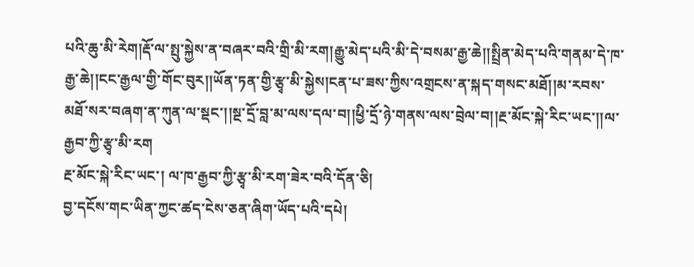པའི་ཆུ་མི་རེག།རྡོ་ལ་སྤུ་སྐྱེས་ན་བཞར་བའི་གྲི་མི་རག།རྒྱུ་མེད་པའི་མི་དེ་བསམ་རྒྱ་ཆེ།།སྤྲིན་མེད་པའི་གནམ་དེ་ཁ་རྒྱ་ཆེ།།ངང་རྒྱལ་གྱི་གོང་བུར།།ཡོན་ཏན་གྱི་རྩྭ་མི་སྐྱེས།ངན་པ་ཟས་ཀྱིས་འགྲངས་ན་སྐད་གསང་མཐོ།།མ་རབས་མཐོ་སར་བཞག་ན་ཀུན་ལ་སྡང་།།སྔ་དྲོ་བླ་མ་ལས་དལ་བ།།ཕྱི་དྲོ་ཉེ་གནས་ལས་བྲེལ་བ།།རྔ་མོང་སྐེ་རིང་ཡང་།།ལ་རྒྱབ་ཀྱི་རྩྭ་མི་རག
རྔ་མོང་སྐེ་རིང་ཡང་། ལ་ཁ་རྒྱབ་ཀྱི་རྩྭ་མི་རག་ཟེར་བའི་དོན་ཅི།
བྱ་དངོས་གང་ཡིན་ཀྱང་ཚད་ངེས་ཅན་ཞིག་ཡོད་པའི་དཔེ།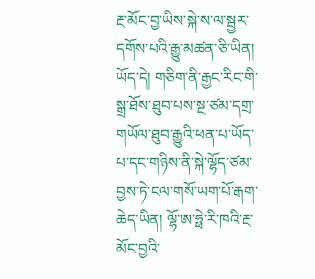རྔ་མོང་བྱ་ཡིས་སྐེ་ས་ལ་སྦྱར་དགོས་པའི་རྒྱུ་མཚན་ཅི་ཡིན།
ཡོད་དེ། གཅིག་ནི་རྒྱང་རིང་གི་སྒྲ་ཐོས་ཐུབ་པས་སྔ་ཙམ་དགྲ་གཡོལ་ཐུབ་རྒྱུའི་ཕན་པ་ཡོད་པ་དང་གཉིས་ནི་སྐེ་ལྷོད་ཙམ་བྱས་ཏེ་ངལ་གསོ་ཡག་པོ་རྒག་ཆེད་ཡིན། ལྷོ་ཨ་ཧྥེ་རི་ཁའི་རྔ་མོང་བྱའི་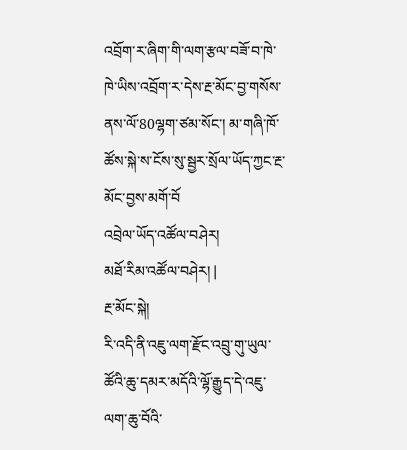འབྲོག་ར་ཞིག་གི་ལག་རྩལ་བཟོ་བ་ཁེ་ཁེ་ཡིས་འབྲོག་ར་དེས་རྔ་མོང་བྱ་གསོས་ནས་ལོ་80ལྷག་ཙམ་སོང་། མ་གཞི་ཁོ་ཚོས་སྐེ་ས་ངོས་སུ་སྦྱར་སྲོལ་ཡོད་ཀྱང་རྔ་མོང་བྱས་མགོ་བོ
འབྲེལ་ཡོད་འཚོལ་བཤེར།
མཐོ་རིམ་འཚོལ་བཤེར། |
རྔ་མོང་སྐེ།
རི་འདི་ནི་འཇུ་ལག་རྫོང་འབྲུ་གུ་ཡུལ་ཚོའི་ཆུ་དམར་མདོའི་ལྷོ་རྒྱུད་དེ་འཇུ་ལག་ཆུ་བོའི་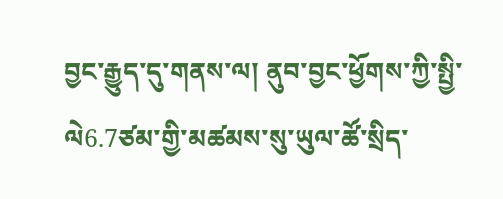བྱང་རྒྱུད་དུ་གནས་ལ། ནུབ་བྱང་ཕྱོགས་ཀྱི་སྤྱི་ལེ6.7ཙམ་གྱི་མཚམས་སུ་ཡུལ་ཚོ་སྲིད་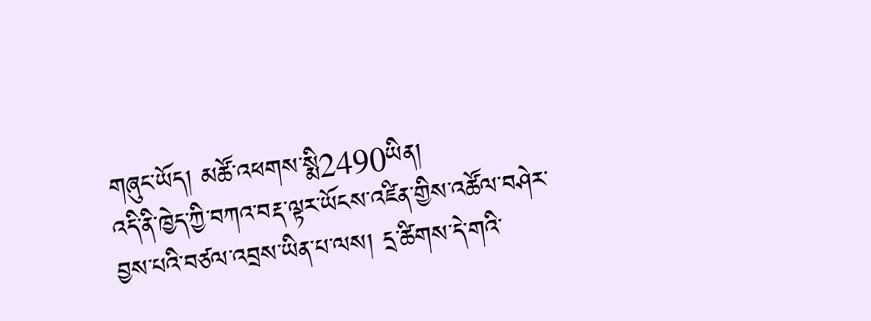གཞུང་ཡོད། མཚོ་འཕགས་སྨི2490ཡིན།
འདི་ནི་ཁྱེད་ཀྱི་བཀའ་བརྡ་ལྟར་ཡོངས་འཛིན་གྱིས་འཚོལ་བཤེར་བྱས་པའི་བཙལ་འབྲས་ཡིན་པ་ལས། དྲ་ཚིགས་དེ་གའི་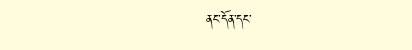ནང་དོན་དང་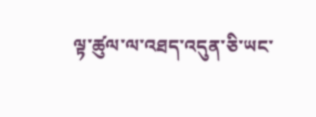ལྟ་ཚུལ་ལ་འཐད་འདུན་ཅི་ཡང་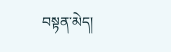བསྟན་མེད།